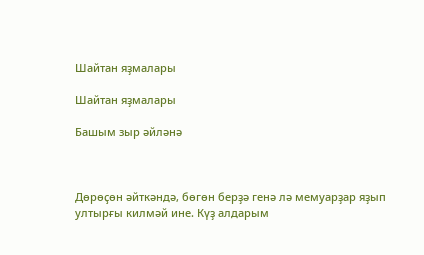Шайтан яҙмалары

Шайтан яҙмалары

Башым зыр әйләнә



Дөрөҫөн әйткәндә, бөгөн берҙә генә лә мемуарҙар яҙып ултырғы килмәй ине. Күҙ алдарым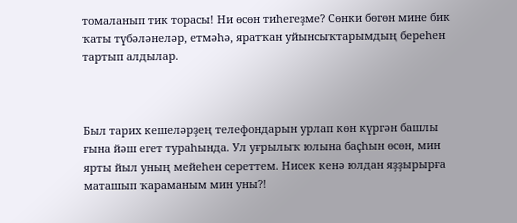томаланып тик торасы! Ни өсөн тиһегеҙме? Сөнки бөгөн мине бик ҡаты түбәләнеләр, етмәһә, яратҡан уйынсыҡтарымдың береһен тартып алдылар.



Был тарих кешеләрҙең телефондарын урлап көн күргән башлы ғына йәш егет тураһында. Ул уғрылыҡ юлына баҫһын өсөн, мин ярты йыл уның мейеһен сереттем. Нисек кенә юлдан яҙҙырырға маташып ҡараманым мин уны?!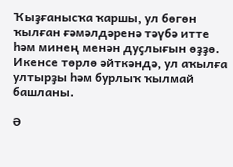Ҡыҙғанысҡа ҡаршы, ул бөгөн ҡылған ғәмәлдәренә тәүбә итте һәм минең менән дуҫлығын өҙҙө. Икенсе төрлө әйткәндә, ул аҡылға ултырҙы һәм бурлыҡ ҡылмай башланы.

Ә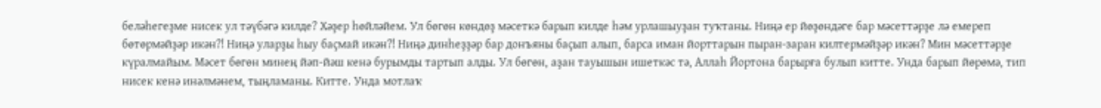беләһегеҙме нисек ул тәүбәгә килде? Хәҙер һөйләйем. Ул бөгөн көндөҙ мәсеткә барып килде һәм урлашыуҙан туҡтаны. Ниңә ер йөҙөндәге бар мәсеттәрҙе лә емереп бөтөрмәйҙәр икән?! Ниңә уларҙы һыу баҫмай икән?! Ниңә динһеҙҙәр бар донъяны баҫып алып, барса иман йорттарын пыран-заран килтермәйҙәр икән? Мин мәсеттәрҙе күралмайым. Мәсет бөгөн минең йәп-йәш кенә бурымды тартып алды. Ул бөгөн, аҙан тауышын ишеткәс тә, Аллаһ Йортона барырға булып китте. Унда барып йөрөмә, тип нисек кенә инәлмәнем, тыңламаны. Китте. Унда мотлаҡ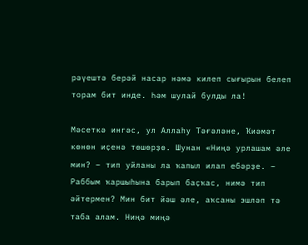рәүештә берәй насар нәмә килеп сығырын белеп торам бит инде. Һәм шулай булды ла!

Мәсеткә ингәс, ул Аллаһу Тәғәләне, Ҡиәмәт көнөн иҫенә төшөрҙө. Шунан «Ниңә урлашам әле мин? – тип уйланы ла ҡапыл илап ебәрҙе. – Раббым ҡаршыһына барып баҫҡас, нимә тип әйтермен? Мин бит йәш әле, аҡсаны эшләп тә таба алам. Ниңә миңә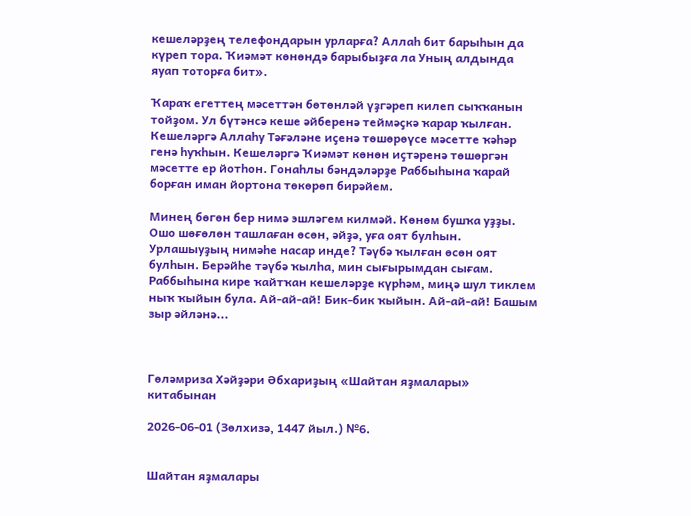кешеләрҙең телефондарын урларға? Аллаһ бит барыһын да күреп тора. Ҡиәмәт көнөндә барыбыҙға ла Уның алдында яуап тоторға бит».

Ҡараҡ егеттең мәсеттән бөтөнләй үҙгәреп килеп сыҡҡанын тойҙом. Ул бүтәнсә кеше әйберенә теймәҫкә ҡарар ҡылған. Кешеләргә Аллаһу Тәғәләне иҫенә төшөрөүсе мәсетте ҡәһәр генә һуҡһын. Кешеләргә Ҡиәмәт көнөн иҫтәренә төшөргән мәсетте ер йотһон. Гонаһлы бәндәләрҙе Раббыһына ҡарай борған иман йортона төкөрөп бирәйем.

Минең бөгөн бер нимә эшләгем килмәй. Көнөм бушҡа уҙҙы. Ошо шөғөлөн ташлаған өсөн, әйҙә, уға оят булһын. Урлашыуҙың нимәһе насар инде? Тәүбә ҡылған өсөн оят булһын. Берәйһе тәүбә ҡылһа, мин сығырымдан сығам. Раббыһына кире ҡайтҡан кешеләрҙе күрһәм, миңә шул тиклем ныҡ ҡыйын була. Ай-ай-ай! Бик-бик ҡыйын. Ай-ай-ай! Башым зыр әйләнә...



Гөләмриза Хәйҙәри Әбхариҙың «Шайтан яҙмалары» китабынан

2026-06-01 (Зөлхизә, 1447 йыл.) №6.


Шайтан яҙмалары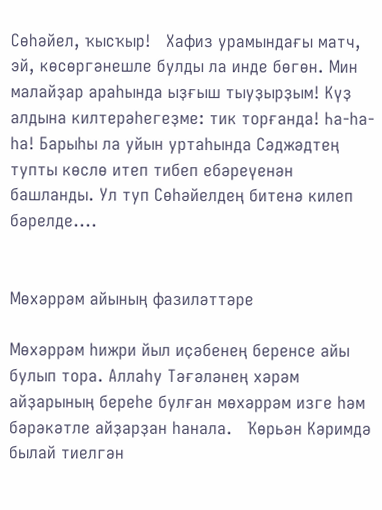Сөһәйел, ҡысҡыр!   Хафиз урамындағы матч, эй, көсөргәнешле булды ла инде бөгөн. Мин малайҙар араһында ыҙғыш тыуҙырҙым! Күҙ алдына килтерәһегеҙме: тик торғанда! Һа-һа-һа! Барыһы ла уйын уртаһында Сәджәдтең тупты көслө итеп тибеп ебәреүенән башланды. Ул туп Сөһәйелдең битенә килеп бәрелде....


Мөхәррәм айының фазиләттәре

Мөхәррәм һижри йыл иҫәбенең беренсе айы булып тора. Аллаһу Тәғәләнең хәрәм айҙарының береһе булған мөхәррәм изге һәм бәрәкәтле айҙарҙан һанала.   Ҡөрьән Кәримдә былай тиелгән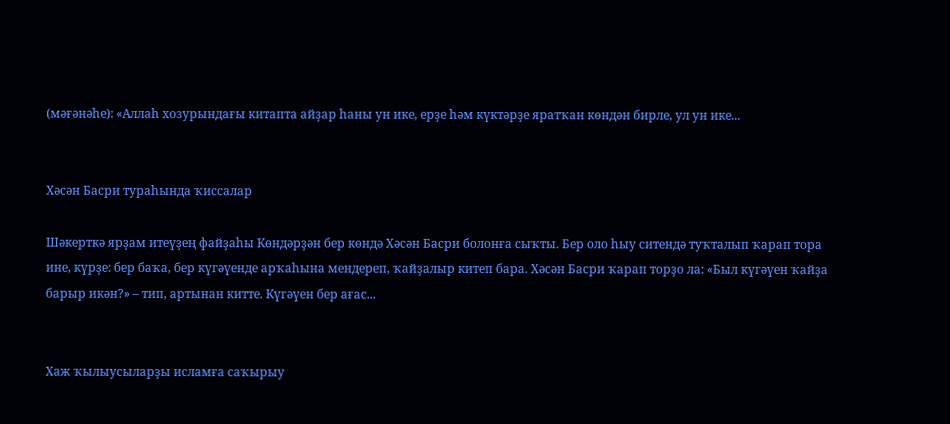(мәғәнәһе): «Аллаһ хозурындағы китапта айҙар һаны ун ике, ерҙе һәм күктәрҙе яратҡан көндән бирле, ул ун ике...


Хәсән Басри тураһында ҡиссалар

Шәкерткә ярҙам итеүҙең файҙаһы Көндәрҙән бер көндә Хәсән Басри болонға сыҡты. Бер оло һыу ситендә туҡталып ҡарап тора ине, күрҙе: бер баҡа, бер күгәүенде арҡаһына мендереп, ҡайҙалыр китеп бара. Хәсән Басри ҡарап торҙо ла: «Был күгәүен ҡайҙа барыр икән?» – тип, артынан китте. Күгәүен бер ағас...


Хаж ҡылыусыларҙы исламға саҡырыу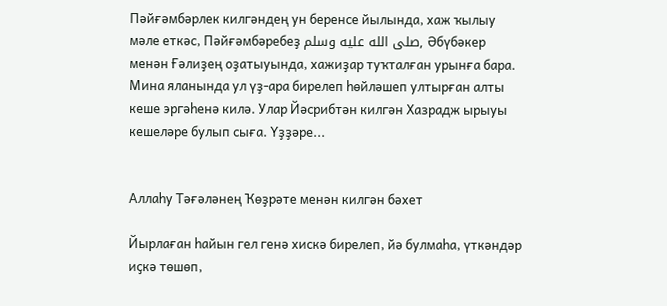Пәйғәмбәрлек килгәндең ун беренсе йылында, хаж ҡылыу мәле еткәс, Пәйғәмбәребеҙ صلى الله عليه وسلم, Әбүбәкер менән Ғәлиҙең оҙатыуында, хажиҙар туҡталған урынға бара.   Мина яланында ул үҙ-ара бирелеп һөйләшеп ултырған алты кеше эргәһенә килә. Улар Йәсрибтән килгән Хазрадж ырыуы кешеләре булып сыға. Үҙҙәре...


Аллаһу Тәғәләнең Ҡөҙрәте менән килгән бәхет

Йырлаған һайын гел генә хискә бирелеп, йә булмаһа, үткәндәр иҫкә төшөп,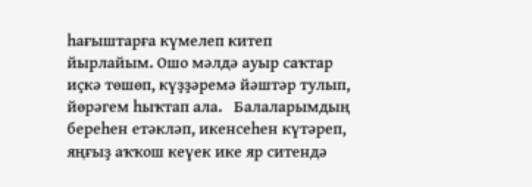һағыштарға күмелеп китеп йырлайым. Ошо мәлдә ауыр саҡтар иҫкә төшөп, күҙҙәремә йәштәр тулып, йөрәгем һыҡтап ала.   Балаларымдың береһен етәкләп, икенсеһен күтәреп, яңғыҙ аҡҡош кеүек ике яр ситендә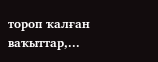тороп ҡалған ваҡыттар,...